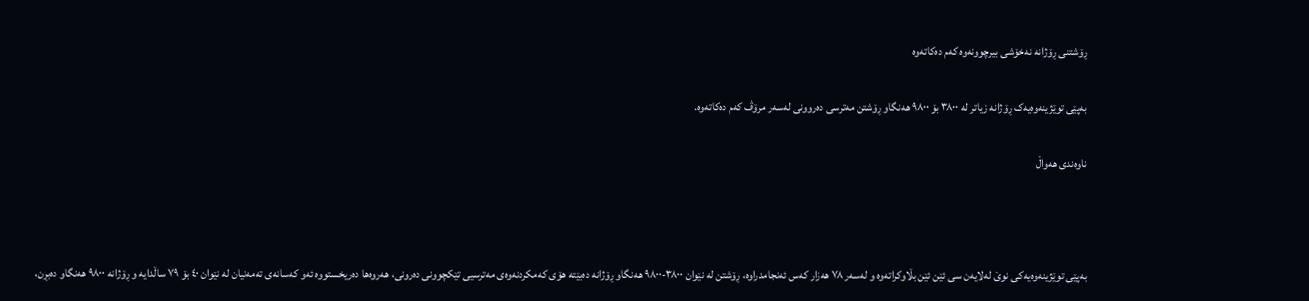ڕۆشتنی ڕۆژانە نەخۆشی بیرچوونەوە کەم دەکاتەوە

بەپێی توێژینەوەیەک ڕۆژانە زیاتر لە ٣٨٠٠ بۆ ٩٨٠٠ هەنگاو ڕۆشتن مەترسی دەروونی لەسەر مرۆڤ کەم دەکاتەوە.

ناوەندی هەواڵ



بەپێی توێژینەوەیەكی نوێ لەلایەن سی ئێن ئێن بڵاوکراتەوە و لەسەر ٧٨ هەزار کەس ئەنجامدراوە، ڕۆشتن لە نێوان ٣٨٠٠-٩٨٠٠ هەنگاو ڕۆژانە دەبێتە هۆی كەمكردنەوەی مەترسیی تێکچوونی دەرونی، هەروەها دەریخستووە ئەو کەسانەی تەمەنیان لە نێوان ٤٠ بۆ ٧٩ ساڵدایە و ڕۆژانە ٩٨٠٠ هەنگاو دەبڕن،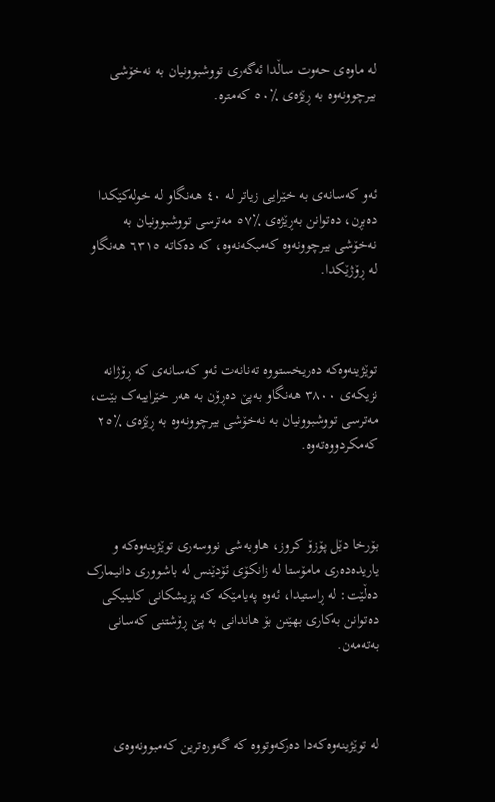لە ماوەی حەوت ساڵدا ئەگەری تووشبوونیان بە نەخۆشی بیرچوونەوە بە ڕێژەی ٪٥٠ کەمترە.



ئەو كەسانەی بە خێرایی زیاتر لە ٤٠ هەنگاو لە خولەكێكدا دەبڕن، دەتوانن بەڕێژەی ٪٥٧ مەترسی تووشبوونیان بە نەخۆشی بیرچوونەوە كەمبكەنەوە، كە دەکاتە ٦٣١٥ هەنگاو لە ڕۆژێکدا.



توێژینەوەکە دەریخستووە تەنانەت ئەو کەسانەی کە ڕۆژانە نزیکەی ٣٨٠٠ هەنگاو بەپێ دەڕۆن بە هەر خێراییەک بێت، مەترسی تووشبوونیان بە نەخۆشی بیرچوونەوە بە ڕێژەی ٪٢٥ کەمکردووەتەوە.



بۆرخا دێل پۆزۆ کروز، هاوبەشی نووسەری توێژینەوەکە و یاریدەدەری مامۆستا لە زانکۆی ئۆدێنس لە باشووری دانیمارک دەڵێت: لە ڕاستیدا، ئەوە پەیامێکە کە پزیشکانی کلینیکی دەتوانن بەکاری بهێنن بۆ هاندانی بە پێ ڕۆشتنی کەسانی بەتەمەن.



لە توێژینه‌وه‌كەدا‌ ده‌ركه‌وتووه‌ كه‌ گه‌وره‌ترین كه‌مبوونه‌وه‌ی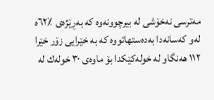مه‌ترسی نه‌خۆشی له‌ بیرچوونه‌وه‌ كه‌ به‌ڕێژه‌ی ٪٦٢ە لەو كه‌سانەدا‌ به‌ده‌ستهاتووه‌ كه‌ به‌ خێرایی زۆر خێرا ١١٢ هە‌نگاو له‌ خوله‌كێكدا بۆ ماوه‌ی ٣٠ خوله‌ك له‌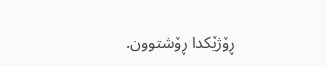ڕۆژێكدا ڕۆشتوون.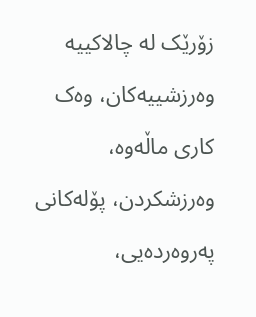زۆرێک لە چالاکییە وەرزشییەکان، وەک کاری ماڵەوە، وەرزشکردن، پۆلەکانی پەروەردەیی،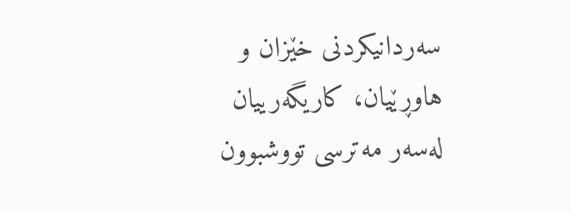سەردانیکردنی خێزان و هاوڕێیان، کاریگەرییان لەسەر مەترسی تووشبوون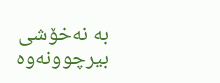بە نەخۆشی بیرچوونەوە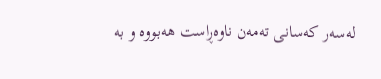لەسەر کەسانی تەمەن ناوەڕاست هەبووە و بە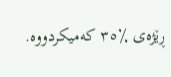ڕێژەی ٪٣٥ کەمیکردووە.